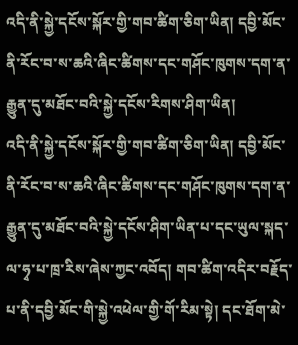འདི་ནི་སྐྱེ་དངོས་སྐོར་གྱི་གབ་ཚིག་ཅིག་ཡིན། དབྱི་མོང་ནི་རོང་བ་ས་ཆའི་ཞིང་ཚིགས་དང་གཤོང་ཁུགས་དག་ན་རྒྱུན་དུ་མཐོང་བའི་སྐྱེ་དངོས་རིགས་ཤིག་ཡིན།
འདི་ནི་སྐྱེ་དངོས་སྐོར་གྱི་གབ་ཚིག་ཅིག་ཡིན། དབྱི་མོང་ནི་རོང་བ་ས་ཆའི་ཞིང་ཚིགས་དང་གཤོང་ཁུགས་དག་ན་རྒྱུན་དུ་མཐོང་བའི་སྐྱེ་དངོས་ཤིག་ཡིན་པ་དང་ཡུལ་སྐད་ལ་ཧྭ་པ་ཁྲ་རིས་ཞེས་ཀྱང་འབོད། གབ་ཚིག་འདིར་བརྗོད་པ་ནི་དབྱི་མོང་གི་སྐྱེ་འཕེལ་གྱི་གོ་རིམ་སྟེ། དང་ཐོག་མེ་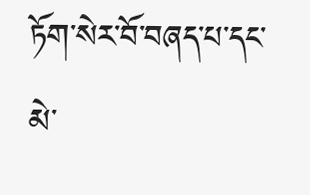ཏོག་སེར་བོ་བཞད་པ་དང་མེ་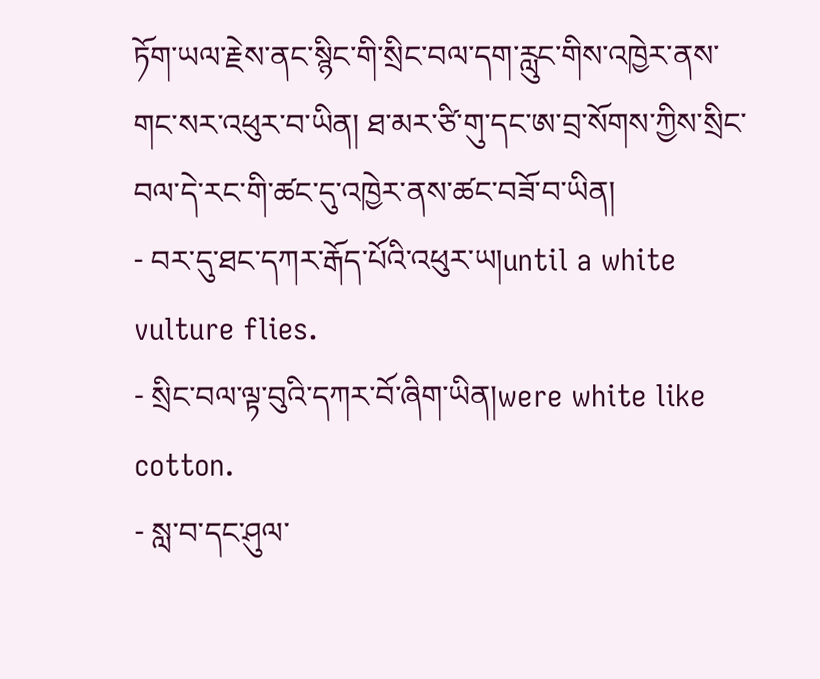ཏོག་ཡལ་རྗེས་ནང་སྙིང་གི་སྲིང་བལ་དག་རླུང་གིས་འཁྱེར་ནས་གང་སར་འཕུར་བ་ཡིན། ཐ་མར་ཙི་གུ་དང་ཨ་བྲ་སོགས་ཀྱིས་སྲིང་བལ་དེ་རང་གི་ཚང་དུ་འཁྱེར་ནས་ཚང་བཟོ་བ་ཡིན།
- བར་དུ་ཐང་དཀར་རྒོད་པོའི་འཕུར་ཡ།until a white vulture flies.
- སྲིང་བལ་ལྟ་བུའི་དཀར་བོ་ཞིག་ཡིན།were white like cotton.
- སླ་བ་དང་ཤུལ་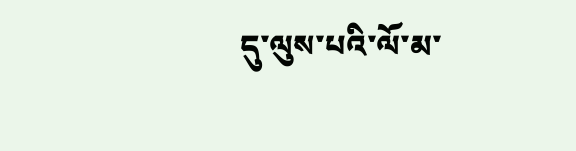དུ་ལུས་པའི་ལོ་མ་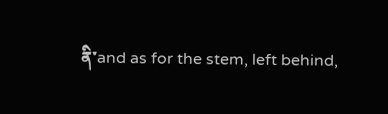ནི་and as for the stem, left behind,